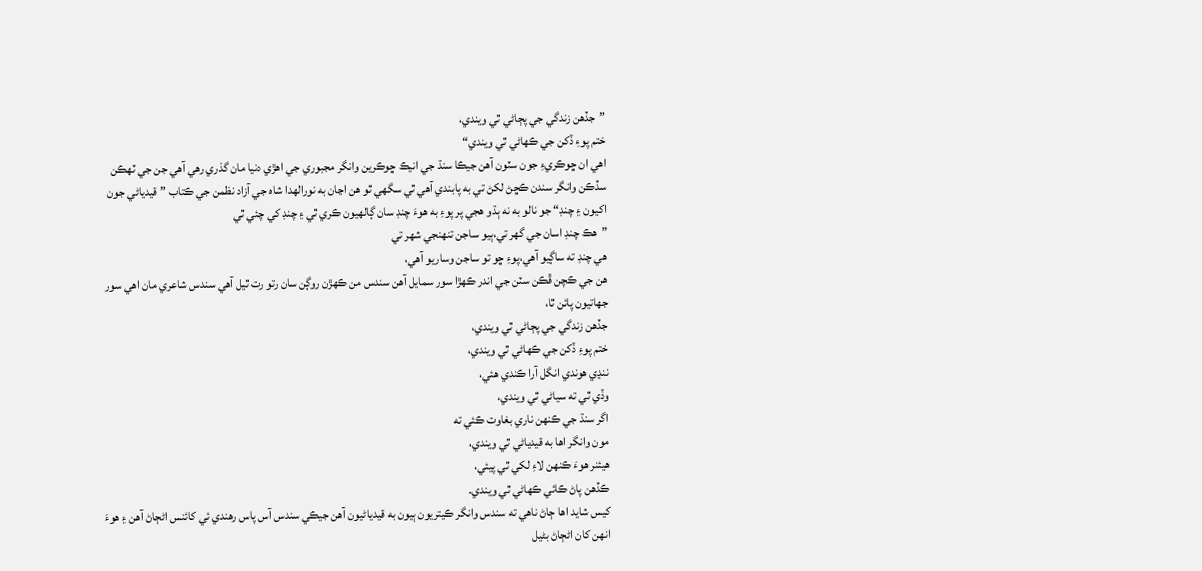”جڏهن زندگي جي پڄاڻي ٿي ويندي،
ختم پوءِ ڏکن جي ڪهاڻي ٿي ويندي“
اهي ان ڇوڪريءِ جون سٽون آهن جيڪا سنڌ جي انيڪ ڇوڪرين وانگر مجبوري جي اهڙي دنيا مان گذري رهي آهي جن جي ٽهڪن سڏڪن وانگر سندن ڪڇڻ لکڻ تي به پابندي آهي ٿي سگهي ٿو هن اڃان به نورالهدا شاه جي آزاد نظمن جي ڪتاب ”قيدياڻي جون اکيون ۽ چنڊ“ جو نالو به نه ٻڌو هجي پر پوءِ به هوءَ چنڊ سان ڳالهيون ڪري ٿي ۽ چنڊ کي چئي ٿي
”هڪ چنڊ اسان جي گهر تي،ٻيو ساجن تنهنجي شهر تي
هي چنڊ ته ساڳيو آهي،پوءِ ڇو تو ساجن وساريو آهي،
هن جي ڪچن ڦڪن سٽن جي اندر ڪهڙا سور سمايل آهن سندس من ڪهڙن روڳن سان رتو رت ٿيل آهي سندس شاعري مان اهي سور جهاتيون پائن ٿا،
جڏهن زندگي جي پڄاڻي ٿي ويندي،
ختم پوءِ ڏکن جي ڪهاڻي ٿي ويندي،
ننڍي هوندي انگل آرا ڪندي هئي،
وڏي ٿي ته سياڻي ٿي ويندي،
اگر سنڌ جي ڪنهن ناري بغاوت ڪئي ته
مون وانگر اها به قيدياڻي ٿي ويندي،
هيئنر هوءَ ڪنهن لاءِ لکي ٿي پيئي،
ڪڏهن پاڻ ڪائي ڪهاڻي ٿي ويندي.
کيس شايد اها ڄاڻ ناهي ته سندس وانگر ڪيتريون ٻيون به قيدياڻيون آهن جيڪي سندس آس پاس رهندي ئي کائنس اڻڄاڻ آهن ۽ هوءَ انهن کان اڻڄاڻ بڻيل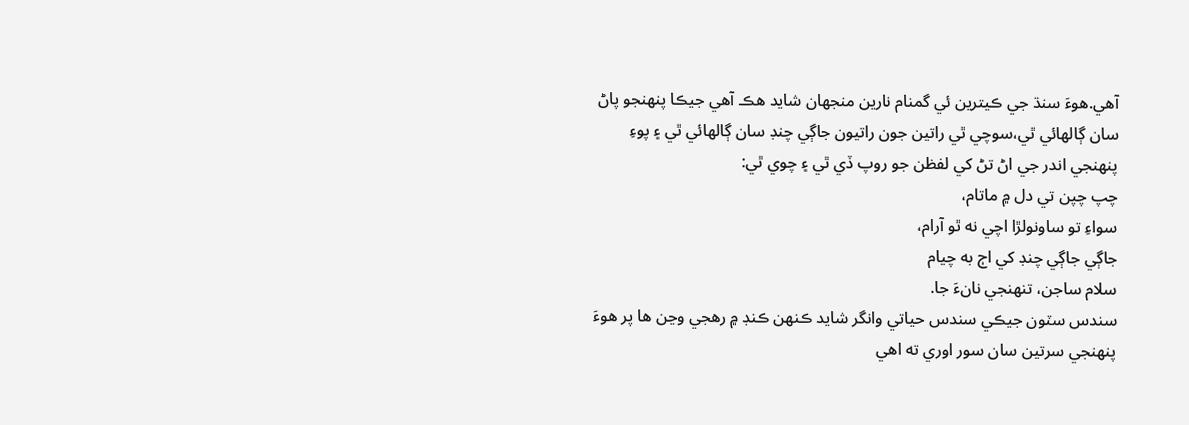آهي.هوءَ سنڌ جي ڪيترين ئي گمنام نارين منجهان شايد هڪ آهي جيڪا پنهنجو پاڻ سان ڳالهائي ٿي،سوچي ٿي راتين جون راتيون جاڳي چنڊ سان ڳالهائي ٿي ۽ پوءِ پنهنجي اندر جي اڻ تڻ کي لفظن جو روپ ڏي ٿي ۽ چوي ٿي:
چپ چپن تي دل ۾ ماتام،
سواءِ تو ساونولڙا اچي نه ٿو آرام،
جاڳي جاڳي چنڊ کي اڄ به چيام
سلام ساجن، تنهنجي نانءَ جا.
سندس سٽون جيڪي سندس حياتي وانگر شايد ڪنهن ڪنڊ ۾ رهجي وڃن ها پر هوءَ پنهنجي سرتين سان سور اوري ته اهي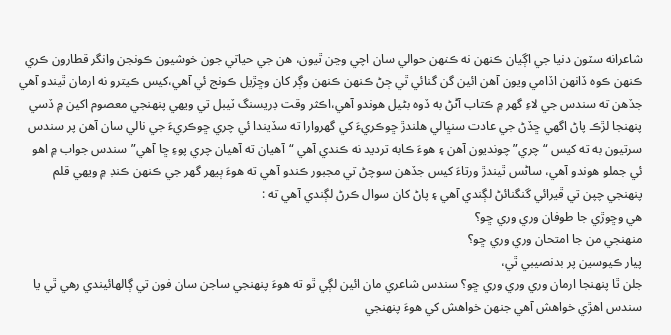شاعرانه سٽون دنيا جي اڳيان ڪنهن نه ڪنهن حوالي سان اچي وڃن ٿيون، هن جي حياتي جون خوشيون ڪونجن وانگر قطارون ڪري ڪنهن ڪوه ڏانهن اڏامي ويون آهن ائين گن گنائي ٿي ڄڻ ڪنهن ڪنهن وڳر کان وڇڙيل ڪونج ئي آهي،کيس ڪيترو نه ارمان ٿيندو آهي جڏهن ته سندس جي لاءِ گهر ۾ ڪتاب آڻڻ به ڏوه بڻيل هوندو آهي،اڪثر وقت ڊريسنگ ٽيبل تي ويهي پنهنجي معصوم اکين ۾ ڏسي پنهنجا لڙڪ پاڻ اگهي ڇڏڻ جي عادت سنڀالي هلندڙ ڇوڪريءَ کي گهروارا ته سڏيندا ئي چري ڇوڪريءَ جي نالي سان آهن پر سندس سرتيون به ته کيس “چري”چونديون آهن ۽ هوءَ ڪابه ترديد نه ڪندي آهي “آهيان ته آهيان چري پوءِ ڇا آهي”سندس جواب ۾ اهو ئي جملو هوندو آهي، ساڻس ٿيندڙ ورتاءَ کيس جڏهن سوچڻ تي مجبور ڪندو آهي ته هوءَ ٻيهر گهر جي ڪنهن ڪنڊ ۾ ويهي قلم پنهنجي چپن تي ڦيرائي گنگنائڻ لڳندي آهي ۽ پاڻ کان سوال ڪرڻ لڳندي آهي ته :
هي وڇوڙي جا طوفان وري وري ڇو؟
منهنجي من جا امتحان وري وري ڇو؟
پيار ڪيوسين پر بدنصيبي ٿي،
جلن ٿا پنهنجا ارمان وري وري وري ڇو؟ سندس شاعري مان ائين لڳي ٿو ته هوءَ پنهنجي ساجن سان فون تي ڳالهائيندي رهي ٿي يا سندس اهڙي خواهش آهي جنهن خواهش کي هوءَ پنهنجي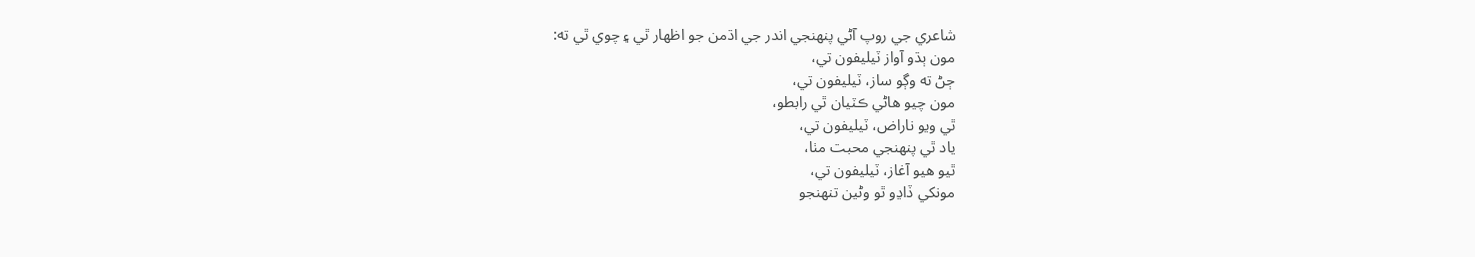شاعري جي روپ آڻي پنهنجي اندر جي اڌمن جو اظهار ٿي ۽ چوي ٿي ته:
مون ٻڌو آواز ٽيليفون تي،
ڄڻ ته وڳو ساز، ٽيليفون تي،
مون چيو هاڻي ڪٽيان ٿي رابطو،
ٿي ويو ناراض، ٽيليفون تي،
ياد ٿي پنهنجي محبت مٺا،
ٿيو هيو آغاز، ٽيليفون تي،
مونکي ڏاڍو ٿو وڻين تنهنجو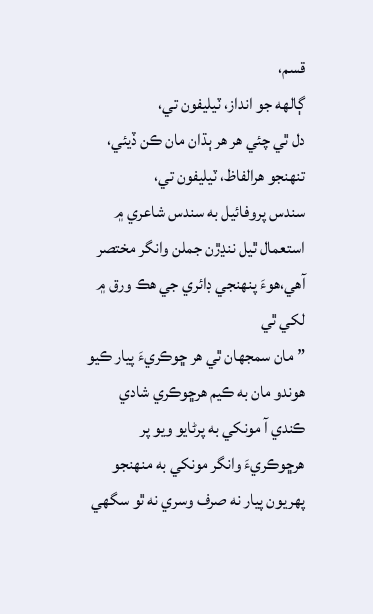قسم،
ڳالهه جو انداز، ٽيليفون تي،
دل ٿي چئي هر هر ٻڌان مان ڪن ڏيئي،
تنهنجو هرالفاظ، ٽيليفون تي،
سندس پروفائيل به سندس شاعري ۾ استعمال ٿيل ننڍڙن جملن وانگر مختصر آهي،هوءَ پنهنجي ڊائري جي هڪ ورق ۾ لکي ٿي
”مان سمجهان ٿي هر ڇوڪريءَ پيار ڪيو هوندو مان به ڪيم هرڇوڪري شادي ڪندي آ مونکي به پرڻايو ويو پر هرڇوڪريءَ وانگر مونکي به منهنجو پهريون پيار نه صرف وسري نه ٿو سگهي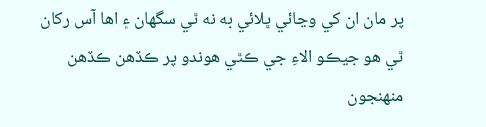پر مان ان کي وڃائي ڀلائي به نه ٿي سگهان ۽ اها آس رکان ٿي هو جيڪو الاءِ جي ڪٿي هوندو پر ڪڏهن ڪڏهن منهنجون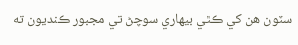سٽون هن کي ڪٿي بيهاري سوچڻ تي مجبور ڪنديون ته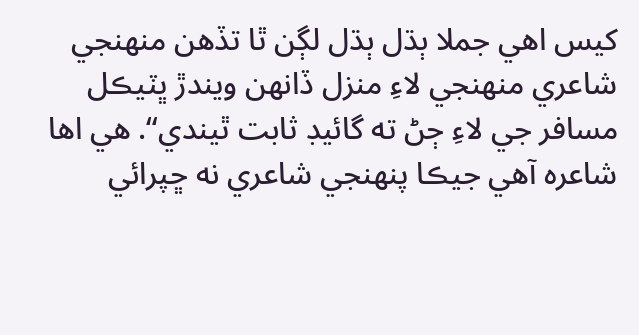کيس اهي جملا ٻڌل ٻڌل لڳن ٿا تڏهن منهنجي شاعري منهنجي لاءِ منزل ڏانهن ويندڙ ڀٽيڪل مسافر جي لاءِ ڄڻ ته گائيڊ ثابت ٿيندي“. هي اها شاعره آهي جيڪا پنهنجي شاعري نه ڇپرائي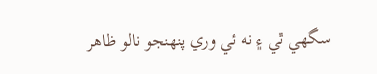سگهي ٿي ۽ نه ئي وري پنهنجو نالو ظاهر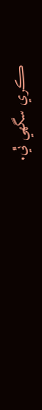ڪري سگهي ٿي.